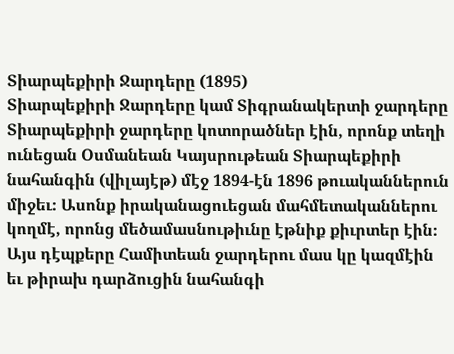Տիարպեքիրի Ջարդերը (1895)
Տիարպեքիրի Ջարդերը կամ Տիգրանակերտի ջարդերը Տիարպեքիրի ջարդերը կոտորածներ էին, որոնք տեղի ունեցան Օսմանեան Կայսրութեան Տիարպեքիրի նահանգին (վիլայէթ) մէջ 1894-էն 1896 թուականներուն միջեւ։ Ասոնք իրականացուեցան մահմետականներու կողմէ, որոնց մեծամասնութիւնը էթնիք քիւրտեր էին։ Այս դէպքերը Համիտեան ջարդերու մաս կը կազմէին եւ թիրախ դարձուցին նահանգի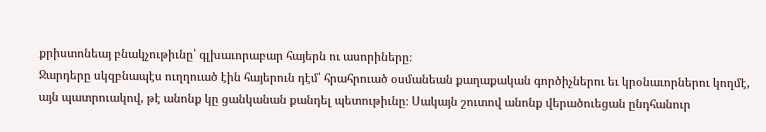քրիստոնեայ բնակչութիւնը՝ գլխաւորաբար հայերն ու ասորիները։
Ջարդերը սկզբնապէս ուղղուած էին հայերուն դէմ՝ հրահրուած օսմանեան քաղաքական գործիչներու եւ կրօնաւորներու կողմէ, այն պատրուակով, թէ անոնք կը ցանկանան քանդել պետութիւնը։ Սակայն շուտով անոնք վերածուեցան ընդհանուր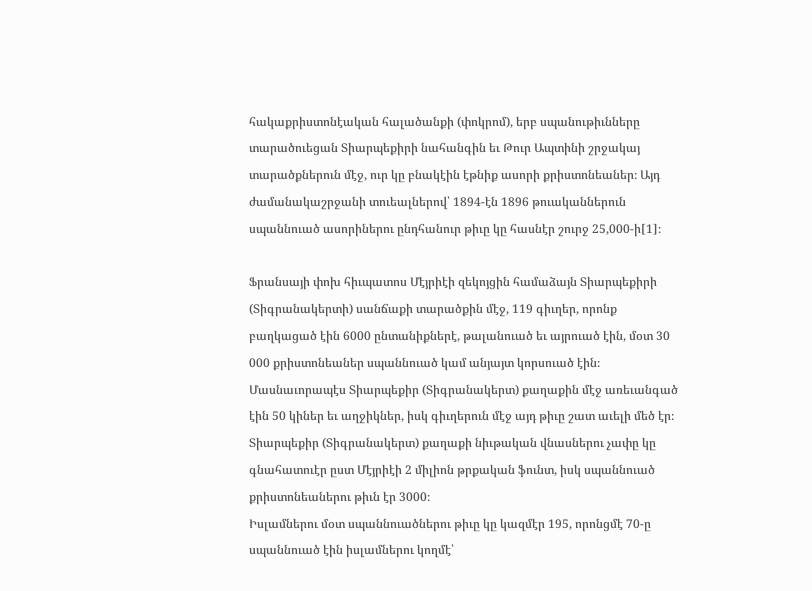հակաքրիստոնէական հալածանքի (փոկրոմ), երբ սպանութիւնները տարածուեցան Տիարպեքիրի նահանգին եւ Թուր Ապտինի շրջակայ տարածքներուն մէջ, ուր կը բնակէին էթնիք ասորի քրիստոնեաներ։ Այդ ժամանակաշրջանի տուեալներով՝ 1894-էն 1896 թուականներուն սպաննուած ասորիներու ընդհանուր թիւը կը հասնէր շուրջ 25,000-ի[1]։

Ֆրանսայի փոխ հիւպատոս Մէյրիէի զեկոյցին համաձայն Տիարպեքիրի (Տիգրանակերտի) սանճաքի տարածքին մէջ, 119 գիւղեր, որոնք բաղկացած էին 6000 ընտանիքներէ, թալանուած եւ այրուած էին, մօտ 30 000 քրիստոնեաներ սպաննուած կամ անյայտ կորսուած էին։ Մասնաւորապէս Տիարպեքիր (Տիգրանակերտ) քաղաքին մէջ առեւանգած էին 50 կիներ եւ աղջիկներ, իսկ գիւղերուն մէջ այդ թիւը շատ աւելի մեծ էր։ Տիարպեքիր (Տիգրանակերտ) քաղաքի նիւթական վնասներու չափը կը գնահատուէր ըստ Մէյրիէի 2 միլիոն թրքական ֆունտ, իսկ սպաննուած քրիստոնեաներու թիւն էր 3000։
Իսլամներու մօտ սպաննուածներու թիւը կը կազմէր 195, որոնցմէ 70-ը սպաննուած էին իսլամներու կողմէ՝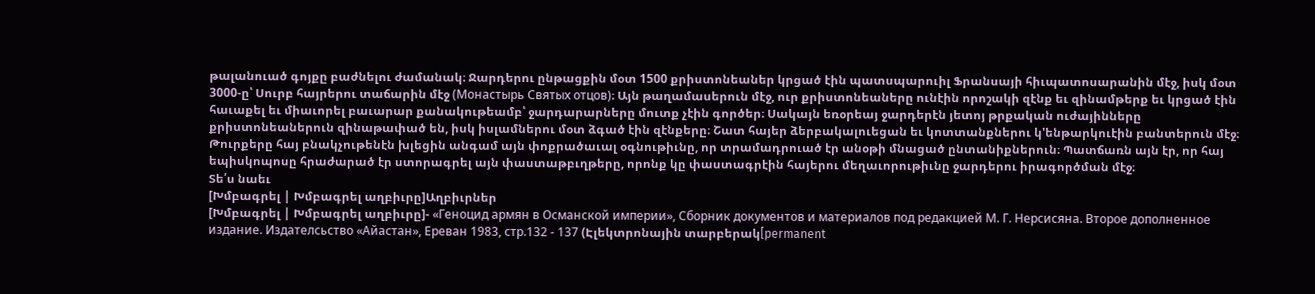թալանուած գոյքը բաժնելու ժամանակ։ Ջարդերու ընթացքին մօտ 1500 քրիստոնեաներ կրցած էին պատսպարուիլ Ֆրանսայի հիւպատոսարանին մէջ, իսկ մօտ 3000-ը՝ Սուրբ հայրերու տաճարին մէջ (Монастырь Святых отцов)։ Այն թաղամասերուն մէջ, ուր քրիստոնեաները ունէին որոշակի զէնք եւ զինամթերք եւ կրցած էին հաւաքել եւ միաւորել բաւարար քանակութեամբ՝ ջարդարարները մուտք չէին գործեր։ Սակայն եռօրեայ ջարդերէն յետոյ թրքական ուժայինները քրիստոնեաներուն զինաթափած են, իսկ իսլամներու մօտ ձգած էին զէնքերը։ Շատ հայեր ձերբակալուեցան եւ կոտտանքներու կ'ենթարկուէին բանտերուն մէջ։
Թուրքերը հայ բնակչութենէն խլեցին անգամ այն փոքրածաւալ օգնութիւնը, որ տրամադրուած էր անօթի մնացած ընտանիքներուն։ Պատճառն այն էր, որ հայ եպիսկոպոսը հրաժարած էր ստորագրել այն փաստաթբւղթերը, որոնք կը փաստագրէին հայերու մեղաւորութիւնը ջարդերու իրագործման մէջ։
Տե՛ս նաեւ
[Խմբագրել | Խմբագրել աղբիւրը]Աղբիւրներ
[Խմբագրել | Խմբագրել աղբիւրը]- «Геноцид армян в Османской империи», Сборник документов и материалов под редакцией М. Г. Нерсисяна. Второе дополненное издание. Издателсьство «Айастан», Ереван 1983, стр.132 - 137 (Էլեկտրոնային տարբերակ[permanent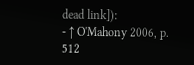dead link])։
- ↑ O'Mahony 2006, p. 512